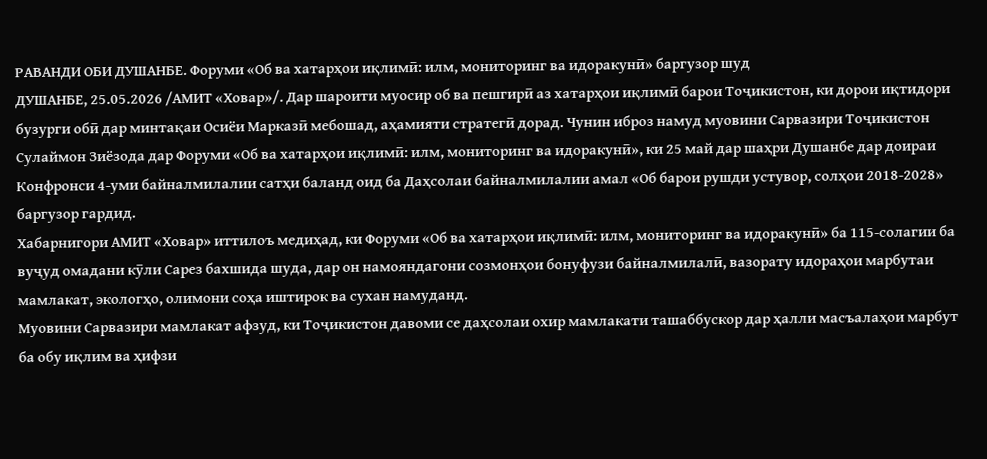РАВАНДИ ОБИ ДУШАНБЕ. Форуми «Об ва хатарҳои иқлимӣ: илм, мониторинг ва идоракунӣ» баргузор шуд
ДУШАНБЕ, 25.05.2026 /АМИТ «Ховар»/. Дар шароити муосир об ва пешгирӣ аз хатарҳои иқлимӣ барои Тоҷикистон, ки дорои иқтидори бузурги обӣ дар минтақаи Осиёи Марказӣ мебошад, аҳамияти стратегӣ дорад. Чунин иброз намуд муовини Сарвазири Тоҷикистон Сулаймон Зиёзода дар Форуми «Об ва хатарҳои иқлимӣ: илм, мониторинг ва идоракунӣ», ки 25 май дар шаҳри Душанбе дар доираи Конфронси 4-уми байналмилалии сатҳи баланд оид ба Даҳсолаи байналмилалии амал «Об барои рушди устувор, солҳои 2018-2028» баргузор гардид.
Хабарнигори АМИТ «Ховар» иттилоъ медиҳад, ки Форуми «Об ва хатарҳои иқлимӣ: илм, мониторинг ва идоракунӣ» ба 115-солагии ба вуҷуд омадани кӯли Сарез бахшида шуда, дар он намояндагони созмонҳои бонуфузи байналмилалӣ, вазорату идораҳои марбутаи мамлакат, экологҳо, олимони соҳа иштирок ва сухан намуданд.
Муовини Сарвазири мамлакат афзуд, ки Тоҷикистон давоми се даҳсолаи охир мамлакати ташаббускор дар ҳалли масъалаҳои марбут ба обу иқлим ва ҳифзи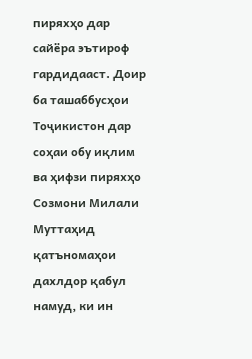пиряхҳо дар сайёра эътироф гардидааст. Доир ба ташаббусҳои Тоҷикистон дар соҳаи обу иқлим ва ҳифзи пиряхҳо Созмони Милали Муттаҳид қатъномаҳои дахлдор қабул намуд, ки ин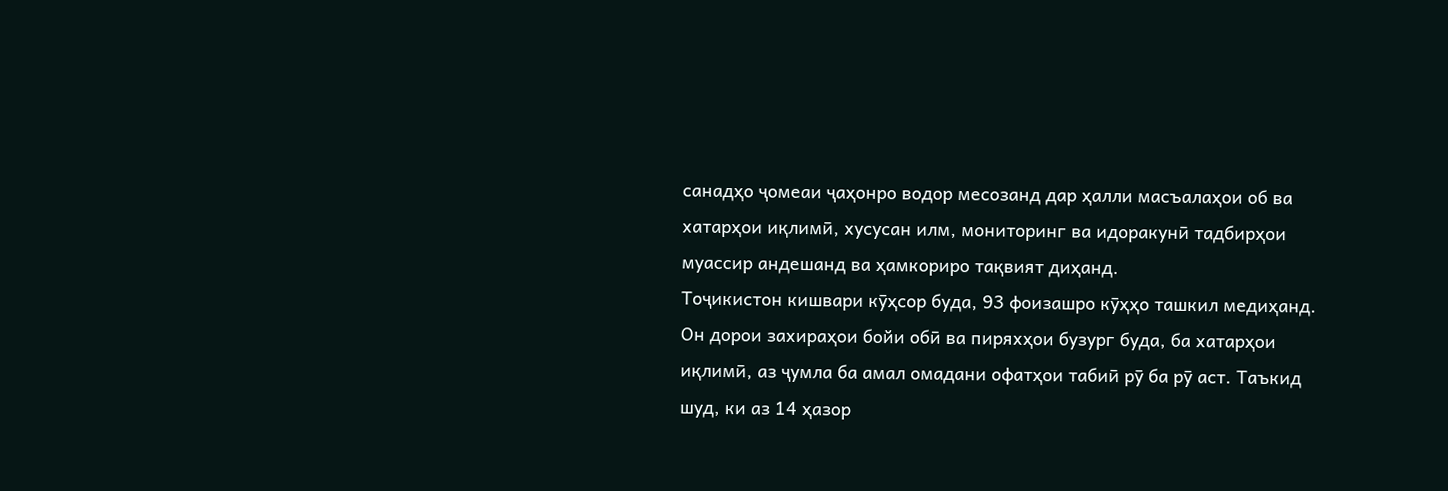санадҳо ҷомеаи ҷаҳонро водор месозанд дар ҳалли масъалаҳои об ва хатарҳои иқлимӣ, хусусан илм, мониторинг ва идоракунӣ тадбирҳои муассир андешанд ва ҳамкориро тақвият диҳанд.
Тоҷикистон кишвари кӯҳсор буда, 93 фоизашро кӯҳҳо ташкил медиҳанд. Он дорои захираҳои бойи обӣ ва пиряхҳои бузург буда, ба хатарҳои иқлимӣ, аз ҷумла ба амал омадани офатҳои табиӣ рӯ ба рӯ аст. Таъкид шуд, ки аз 14 ҳазор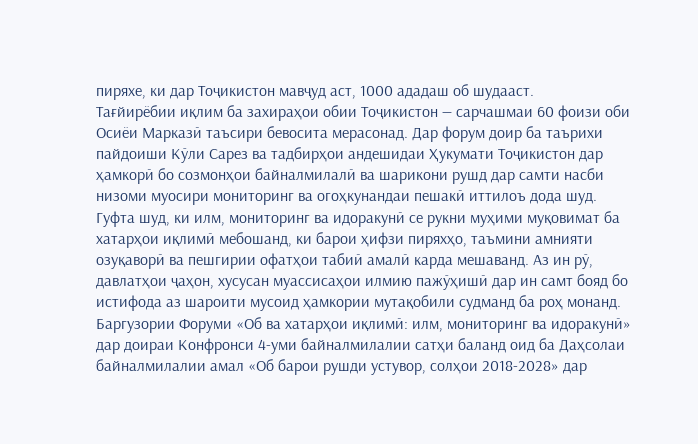пиряхе, ки дар Тоҷикистон мавҷуд аст, 1000 ададаш об шудааст.
Тағйирёбии иқлим ба захираҳои обии Тоҷикистон — сарчашмаи 60 фоизи оби Осиёи Марказӣ таъсири бевосита мерасонад. Дар форум доир ба таърихи пайдоиши Кӯли Сарез ва тадбирҳои андешидаи Ҳукумати Тоҷикистон дар ҳамкорӣ бо созмонҳои байналмилалӣ ва шарикони рушд дар самти насби низоми муосири мониторинг ва огоҳкунандаи пешакӣ иттилоъ дода шуд.
Гуфта шуд, ки илм, мониторинг ва идоракунӣ се рукни муҳими муқовимат ба хатарҳои иқлимӣ мебошанд, ки барои ҳифзи пиряхҳо, таъмини амнияти озуқаворӣ ва пешгирии офатҳои табиӣ амалӣ карда мешаванд. Аз ин рӯ, давлатҳои ҷаҳон, хусусан муассисаҳои илмию пажӯҳишӣ дар ин самт бояд бо истифода аз шароити мусоид ҳамкории мутақобили судманд ба роҳ монанд.
Баргузории Форуми «Об ва хатарҳои иқлимӣ: илм, мониторинг ва идоракунӣ» дар доираи Конфронси 4-уми байналмилалии сатҳи баланд оид ба Даҳсолаи байналмилалии амал «Об барои рушди устувор, солҳои 2018-2028» дар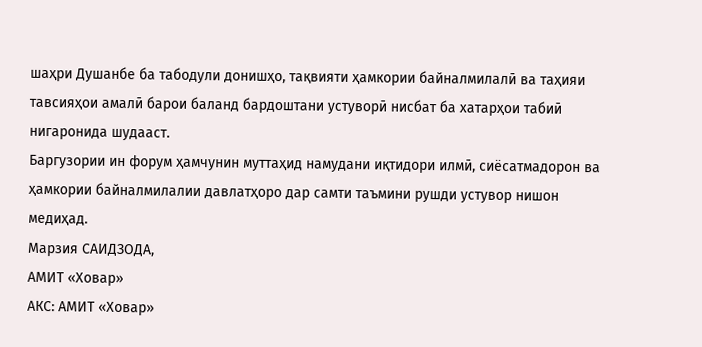шаҳри Душанбе ба табодули донишҳо, тақвияти ҳамкории байналмилалӣ ва таҳияи тавсияҳои амалӣ барои баланд бардоштани устуворӣ нисбат ба хатарҳои табиӣ нигаронида шудааст.
Баргузории ин форум ҳамчунин муттаҳид намудани иқтидори илмӣ, сиёсатмадорон ва ҳамкории байналмилалии давлатҳоро дар самти таъмини рушди устувор нишон медиҳад.
Марзия САИДЗОДА,
АМИТ «Ховар»
АКС: АМИТ «Ховар»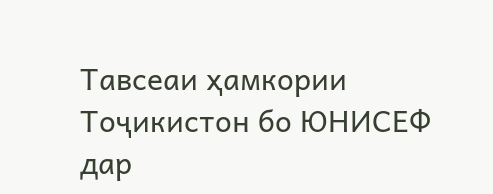Тавсеаи ҳамкории Тоҷикистон бо ЮНИСЕФ дар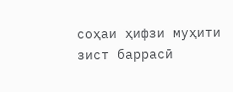соҳаи ҳифзи муҳити зист баррасӣ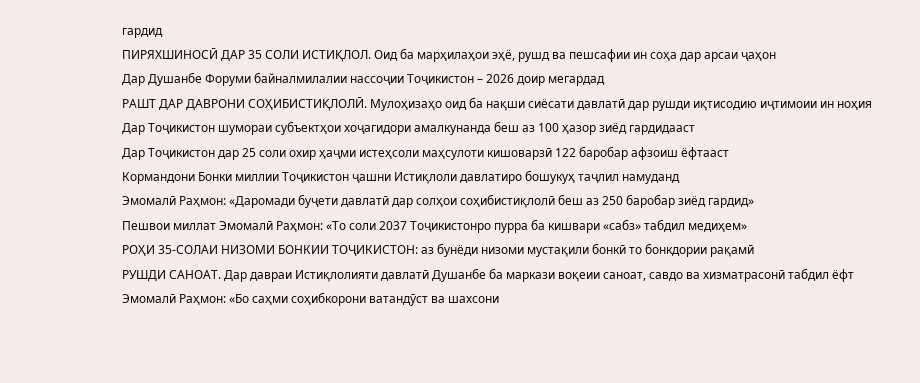гардид
ПИРЯХШИНОСӢ ДАР 35 СОЛИ ИСТИҚЛОЛ. Оид ба марҳилаҳои эҳё, рушд ва пешсафии ин соҳа дар арсаи ҷаҳон
Дар Душанбе Форуми байналмилалии нассоҷии Тоҷикистон – 2026 доир мегардад
РАШТ ДАР ДАВРОНИ СОҲИБИСТИҚЛОЛӢ. Мулоҳизаҳо оид ба нақши сиёсати давлатӣ дар рушди иқтисодию иҷтимоии ин ноҳия
Дар Тоҷикистон шумораи субъектҳои хоҷагидори амалкунанда беш аз 100 ҳазор зиёд гардидааст
Дар Тоҷикистон дар 25 соли охир ҳаҷми истеҳсоли маҳсулоти кишоварзӣ 122 баробар афзоиш ёфтааст
Кормандони Бонки миллии Тоҷикистон ҷашни Истиқлоли давлатиро бошукуҳ таҷлил намуданд
Эмомалӣ Раҳмон: «Даромади буҷети давлатӣ дар солҳои соҳибистиқлолӣ беш аз 250 баробар зиёд гардид»
Пешвои миллат Эмомалӣ Раҳмон: «То соли 2037 Тоҷикистонро пурра ба кишвари «сабз» табдил медиҳем»
РОҲИ 35-СОЛАИ НИЗОМИ БОНКИИ ТОҶИКИСТОН: аз бунёди низоми мустақили бонкӣ то бонкдории рақамӣ
РУШДИ САНОАТ. Дар давраи Истиқлолияти давлатӣ Душанбе ба маркази воқеии саноат, савдо ва хизматрасонӣ табдил ёфт
Эмомалӣ Раҳмон: «Бо саҳми соҳибкорони ватандӯст ва шахсони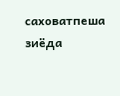саховатпеша зиёда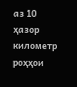аз 10 ҳазор километр роҳҳои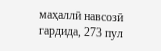маҳаллӣ навсозӣ гардида, 273 пул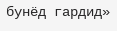бунёд гардид»